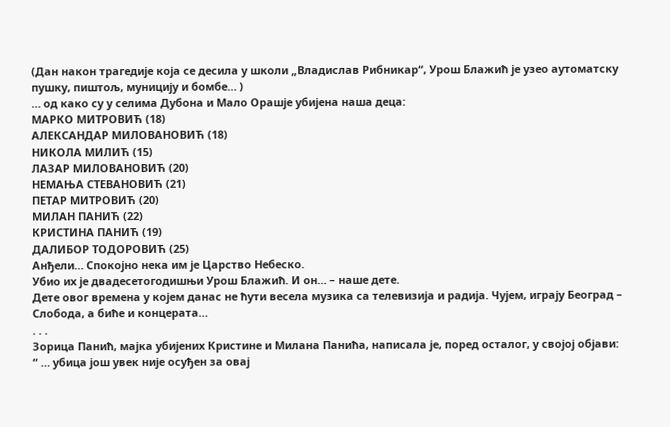(Дан након трагедије која се десила у школи „Владислав Рибникар“, Урош Блажић је узео аутоматску пушку, пиштољ, муницију и бомбе… )
… од како су у селима Дубона и Мало Орашје убијена наша деца:
МАРКО МИТРОВИЋ (18)
АЛЕКСАНДАР МИЛОВАНОВИЋ (18)
НИКОЛА МИЛИЋ (15)
ЛАЗАР МИЛОВАНОВИЋ (20)
НЕМАЊА СТЕВАНОВИЋ (21)
ПЕТАР МИТРОВИЋ (20)
MИЛАН ПАНИЋ (22)
КРИСТИНА ПАНИЋ (19)
ДАЛИБОР ТОДОРОВИЋ (25)
Анђели… Спокојно нека им је Царство Небеско.
Убио их је двадесетогодишњи Урош Блажић. И он… – наше дете.
Дете овог времена у којем данас не ћути весела музика са телевизија и радија. Чујем, играју Београд – Слобода, а биће и концерата…
. . .
Зорица Панић, мајка убијених Кристине и Милана Панића, написала је, поред осталог, у својој објави:
“ … убица још увек није осуђен за овај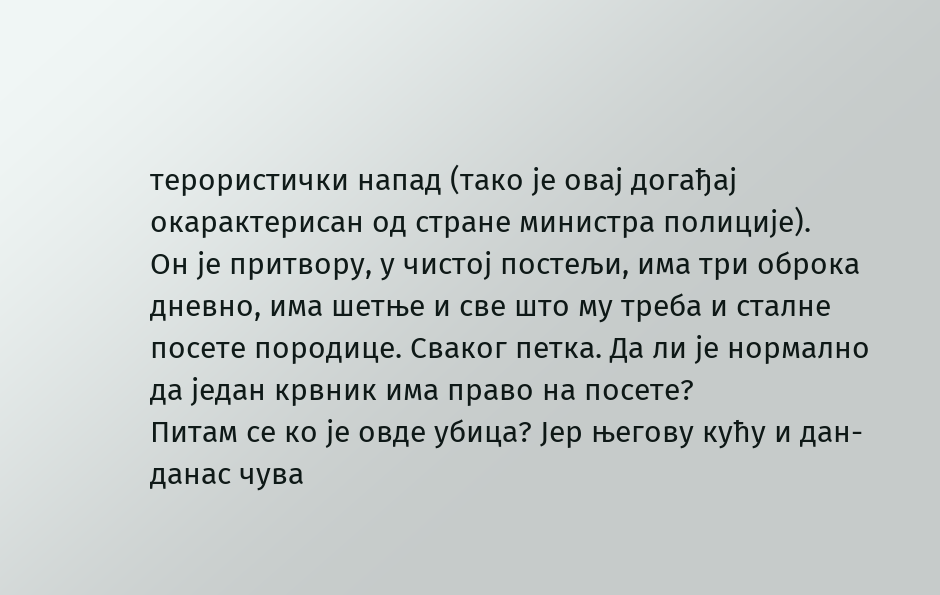терористички напад (тако је овај догађај окарактерисан од стране министра полиције).
Он је притвору, у чистој постељи, има три оброка дневно, има шетње и све што му треба и сталне посете породице. Сваког петка. Да ли је нормално да један крвник има право на посете?
Питам се ко је овде убица? Јер његову кућу и дан-данас чува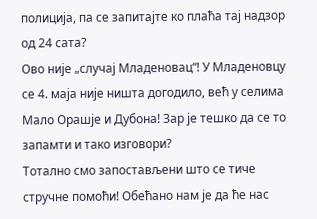полиција, па се запитајте ко плаћа тај надзор од 24 сата?
Ово није „случај Младеновац“! У Младеновцу се 4. маја није ништа догодило, већ у селима Мало Орашје и Дубона! Зар је тешко да се то запамти и тако изговори?
Тотално смо запостављени што се тиче стручне помоћи! Обећано нам је да ће нас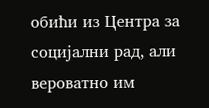обићи из Центра за социјални рад, али вероватно им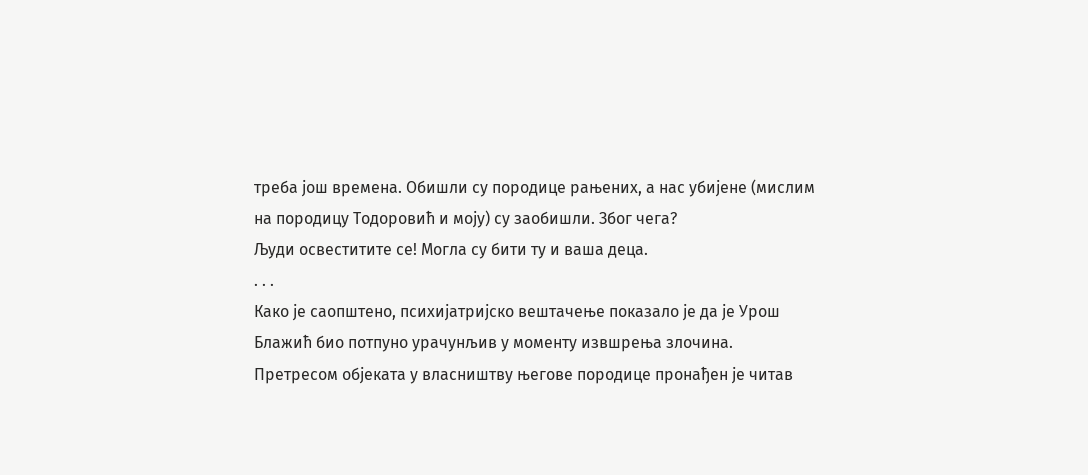треба још времена. Обишли су породице рањених, а нас убијене (мислим на породицу Тодоровић и моју) су заобишли. Због чега?
Људи освеститите се! Могла су бити ту и ваша деца.
. . .
Како је саопштено, психијатријско вештачење показало је да је Урош Блажић био потпуно урачунљив у моменту извшрења злочина.
Претресом објеката у власништву његове породице пронађен је читав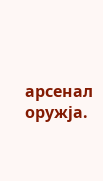арсенал оружја.